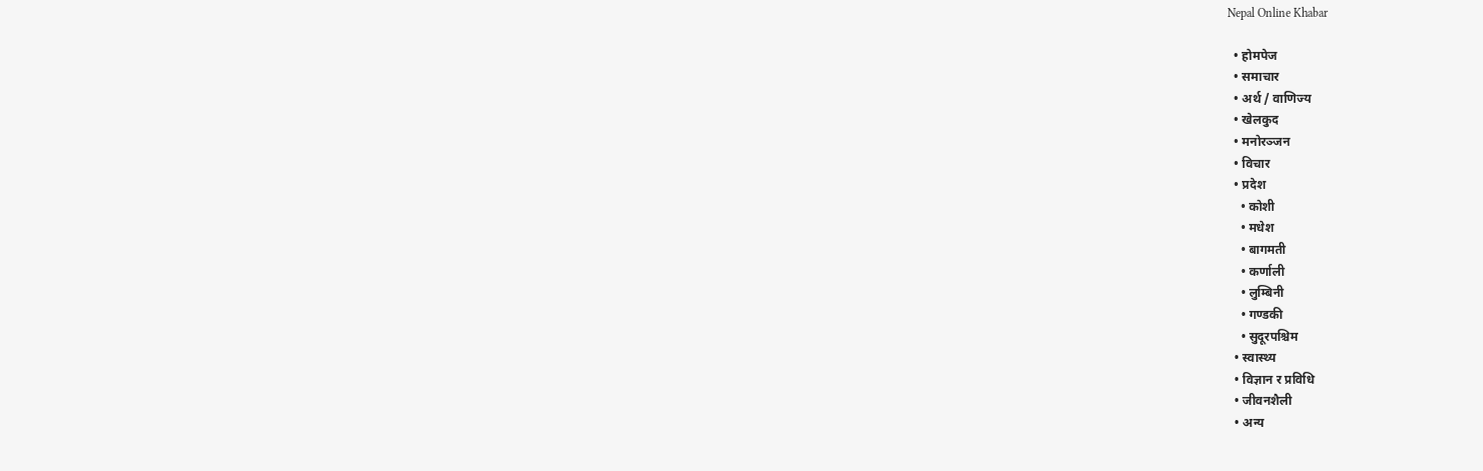Nepal Online Khabar

  • होमपेज
  • समाचार
  • अर्थ / वाणिज्य
  • खेलकुद
  • मनोरञ्जन
  • विचार
  • प्रदेश
    • कोशी
    • मधेश
    • बागमती
    • कर्णाली
    • लुम्बिनी
    • गण्डकी
    • सुदूरपश्चिम
  • स्वास्थ्य
  • विज्ञान र प्रविधि
  • जीवनशैली
  • अन्य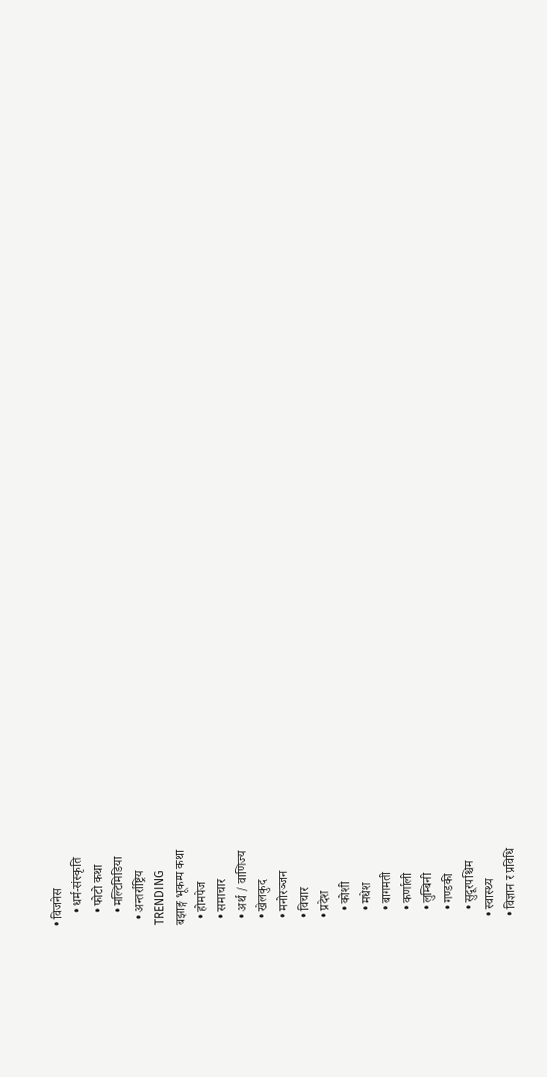• विजनेस
    • धर्म-संस्कृति
    • फोटो कथा
    • मल्टिमिडिया
  • अन्तर्राष्ट्रिय
TRENDING
बझाङ्ग भूकम्प कथा
  • होमपेज
  • समाचार
  • अर्थ / वाणिज्य
  • खेलकुद
  • मनोरञ्जन
  • विचार
  • प्रदेश
    • कोशी
    • मधेश
    • बागमती
    • कर्णाली
    • लुम्बिनी
    • गण्डकी
    • सुदूरपश्चिम
  • स्वास्थ्य
  • विज्ञान र प्रविधि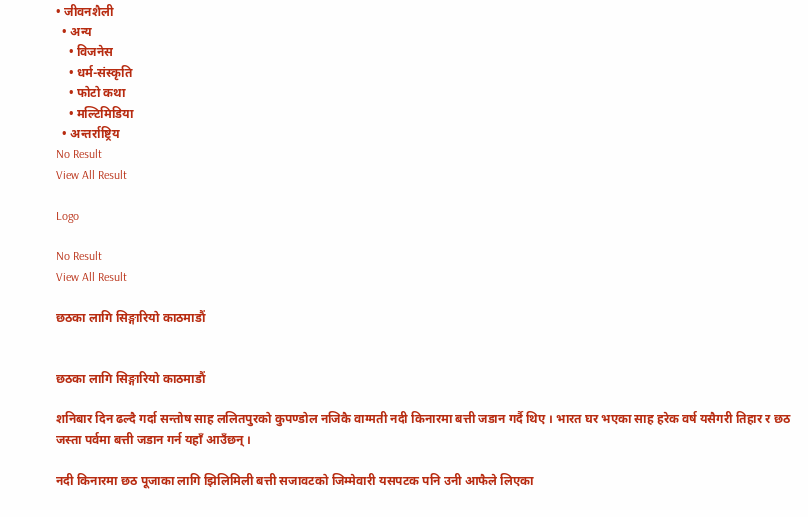• जीवनशैली
  • अन्य
    • विजनेस
    • धर्म-संस्कृति
    • फोटो कथा
    • मल्टिमिडिया
  • अन्तर्राष्ट्रिय
No Result
View All Result

Logo

No Result
View All Result

छठका लागि सिङ्गारियो काठमाडौं


छठका लागि सिङ्गारियो काठमाडौं

शनिबार दिन ढल्दै गर्दा सन्तोष साह ललितपुरको कुपण्डोल नजिकै वाग्मती नदी किनारमा बत्ती जडान गर्दै थिए । भारत घर भएका साह हरेक वर्ष यसैगरी तिहार र छठ जस्ता पर्वमा बत्ती जडान गर्न यहाँ आउँछन् ।

नदी किनारमा छठ पूजाका लागि झिलिमिली बत्ती सजावटको जिम्मेवारी यसपटक पनि उनी आफैले लिएका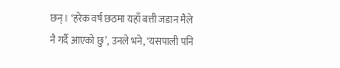छन् । ‘हरेक वर्ष छठमा यहाँ बत्ती जडान मैले नै गर्दै आएको छु’, उनले भने, ‘यसपाली पनि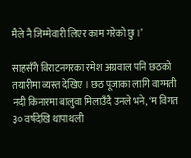मैले नै जिम्मेवारी लिएर काम गरेको छु ।’

साहसँगै विराटनगरका रमेश अग्रवाल पनि छठको तयारीमा व्यस्त देखिए । छठ पूजाका लागि वाग्मती नदी किनारमा बालुवा मिलाउँदै उनले भने, ‘म विगत ३० वर्षदेखि थापाथली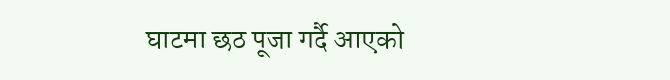घाटमा छठ पूजा गर्दै आएको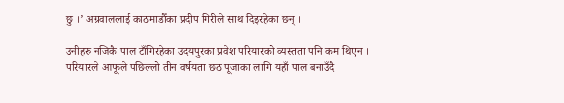छु ।’ अग्रवाललाई काठमाडौँका प्रदीप गिरीले साथ दिइरहेका छन् ।

उनीहरु नजिकै पाल टाँगिरहेका उदयपुरका प्रवेश परियारको व्यस्तता पनि कम थिएन । परियारले आफूले पछिल्लो तीन वर्षयता छठ पूजाका लागि यहाँ पाल बनाउँदै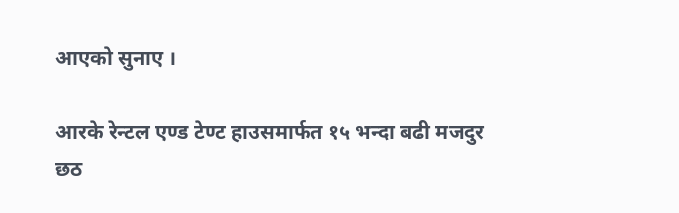आएको सुनाए ।

आरके रेन्टल एण्ड टेण्ट हाउसमार्फत १५ भन्दा बढी मजदुर छठ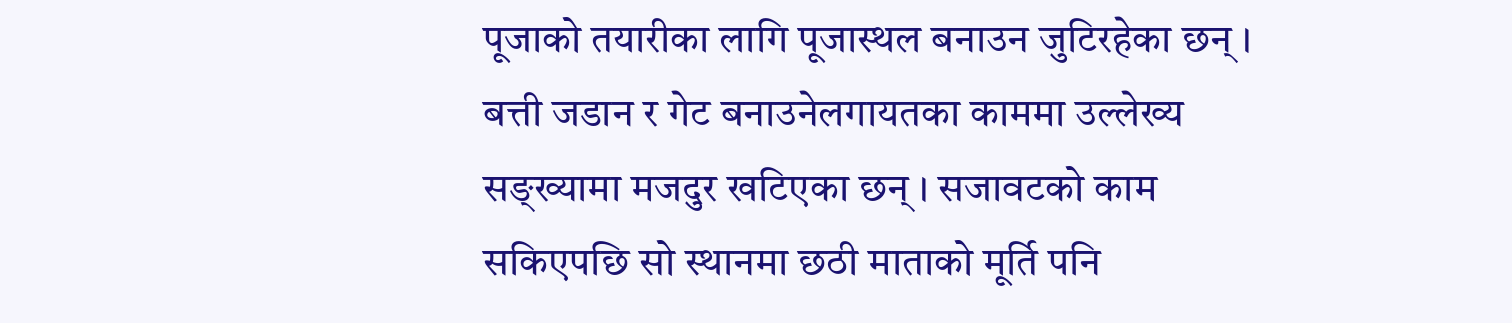पूजाको तयारीका लागि पूजास्थल बनाउन जुटिरहेका छन् । बत्ती जडान र गेट बनाउनेलगायतका काममा उल्लेख्य सङ्ख्यामा मजदुर खटिएका छन् । सजावटको काम सकिएपछि सो स्थानमा छठी माताको मूर्ति पनि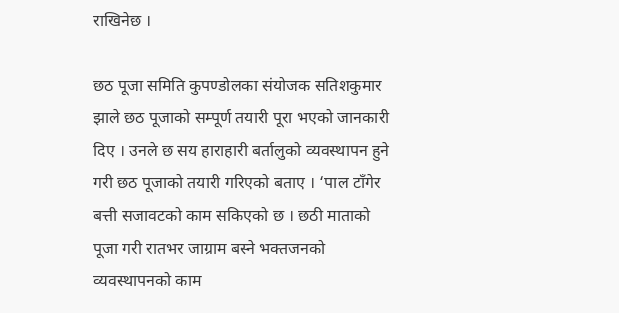राखिनेछ ।

छठ पूजा समिति कुपण्डोलका संयोजक सतिशकुमार झाले छठ पूजाको सम्पूर्ण तयारी पूरा भएको जानकारी दिए । उनले छ सय हाराहारी बर्तालुको व्यवस्थापन हुने गरी छठ पूजाको तयारी गरिएको बताए । ‘पाल टाँगेर बत्ती सजावटको काम सकिएको छ । छठी माताको पूजा गरी रातभर जाग्राम बस्ने भक्तजनको व्यवस्थापनको काम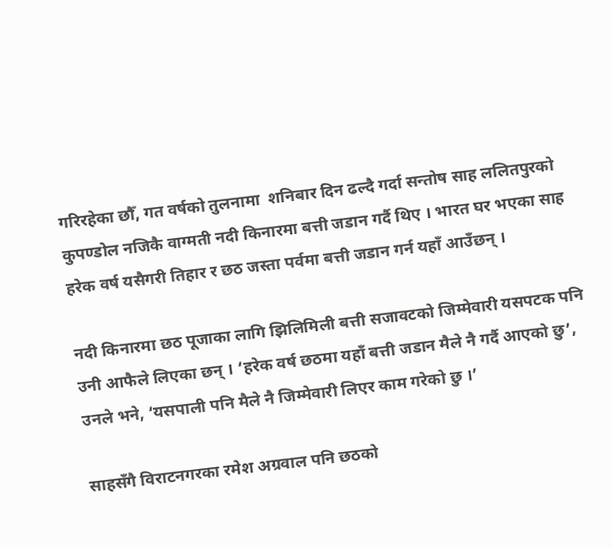गरिरहेका छौँ, गत वर्षको तुलनामा  शनिबार दिन ढल्दै गर्दा सन्तोष साह ललितपुरको कुपण्डोल नजिकै वाग्मती नदी किनारमा बत्ती जडान गर्दै थिए । भारत घर भएका साह हरेक वर्ष यसैगरी तिहार र छठ जस्ता पर्वमा बत्ती जडान गर्न यहाँ आउँछन् ।

नदी किनारमा छठ पूजाका लागि झिलिमिली बत्ती सजावटको जिम्मेवारी यसपटक पनि उनी आफैले लिएका छन् । ‘हरेक वर्ष छठमा यहाँ बत्ती जडान मैले नै गर्दै आएको छु’, उनले भने, ‘यसपाली पनि मैले नै जिम्मेवारी लिएर काम गरेको छु ।’

साहसँगै विराटनगरका रमेश अग्रवाल पनि छठको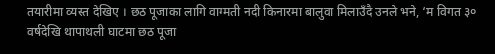तयारीमा व्यस्त देखिए । छठ पूजाका लागि वाग्मती नदी किनारमा बालुवा मिलाउँदै उनले भने, ‘म विगत ३० वर्षदेखि थापाथली घाटमा छठ पूजा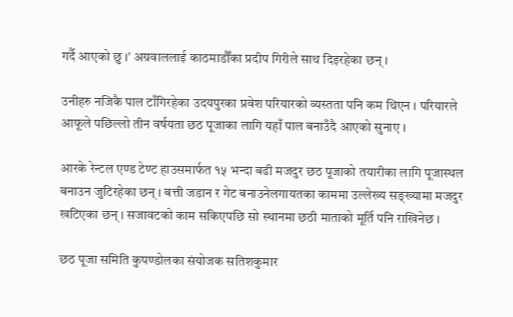गर्दै आएको छु ।’ अग्रवाललाई काठमाडौँका प्रदीप गिरीले साथ दिइरहेका छन् ।

उनीहरु नजिकै पाल टाँगिरहेका उदयपुरका प्रवेश परियारको व्यस्तता पनि कम थिएन । परियारले आफूले पछिल्लो तीन वर्षयता छठ पूजाका लागि यहाँ पाल बनाउँदै आएको सुनाए ।

आरके रेन्टल एण्ड टेण्ट हाउसमार्फत १५ भन्दा बढी मजदुर छठ पूजाको तयारीका लागि पूजास्थल बनाउन जुटिरहेका छन् । बत्ती जडान र गेट बनाउनेलगायतका काममा उल्लेख्य सङ्ख्यामा मजदुर खटिएका छन् । सजावटको काम सकिएपछि सो स्थानमा छठी माताको मूर्ति पनि राखिनेछ ।

छठ पूजा समिति कुपण्डोलका संयोजक सतिशकुमार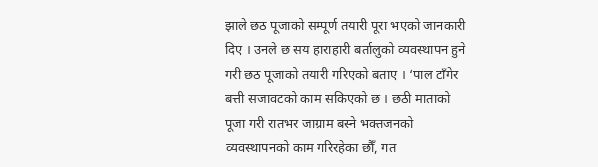झाले छठ पूजाको सम्पूर्ण तयारी पूरा भएको जानकारी दिए । उनले छ सय हाराहारी बर्तालुको व्यवस्थापन हुने गरी छठ पूजाको तयारी गरिएको बताए । ‘पाल टाँगेर बत्ती सजावटको काम सकिएको छ । छठी माताको पूजा गरी रातभर जाग्राम बस्ने भक्तजनको व्यवस्थापनको काम गरिरहेका छौँ, गत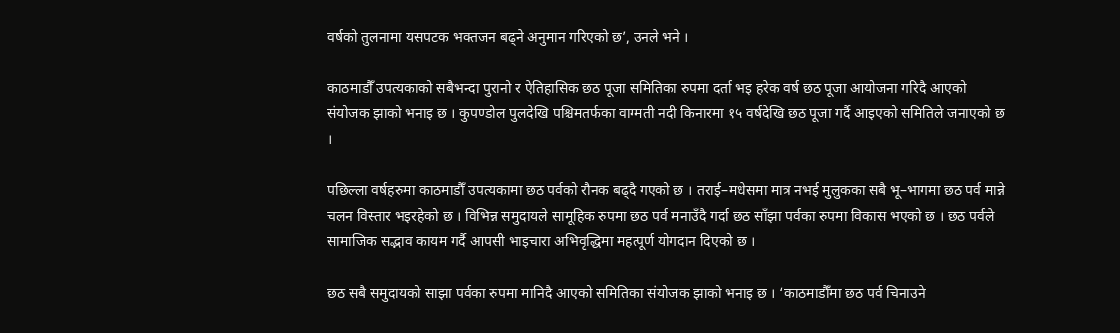वर्षको तुलनामा यसपटक भक्तजन बढ्ने अनुमान गरिएको छ’, उनले भने ।

काठमाडौँ उपत्यकाको सबैभन्दा पुरानो र ऐतिहासिक छठ पूजा समितिका रुपमा दर्ता भइ हरेक वर्ष छठ पूजा आयोजना गरिदै आएको संयोजक झाको भनाइ छ । कुपण्डोल पुलदेखि पश्चिमतर्फका वाग्मती नदी किनारमा १५ वर्षदेखि छठ पूजा गर्दै आइएको समितिले जनाएको छ ।

पछिल्ला वर्षहरुमा काठमाडौँ उपत्यकामा छठ पर्वको रौनक बढ्दै गएको छ । तराई–मधेसमा मात्र नभई मुलुकका सबै भू–भागमा छठ पर्व मान्ने चलन विस्तार भइरहेको छ । विभिन्न समुदायले सामूहिक रुपमा छठ पर्व मनाउँदै गर्दा छठ साँझा पर्वका रुपमा विकास भएको छ । छठ पर्वले सामाजिक सद्भाव कायम गर्दै आपसी भाइचारा अभिवृद्धिमा महत्पूर्ण योगदान दिएको छ ।

छठ सबै समुदायको साझा पर्वका रुपमा मानिदै आएको समितिका संयोजक झाको भनाइ छ । ‘काठमाडौँमा छठ पर्व चिनाउने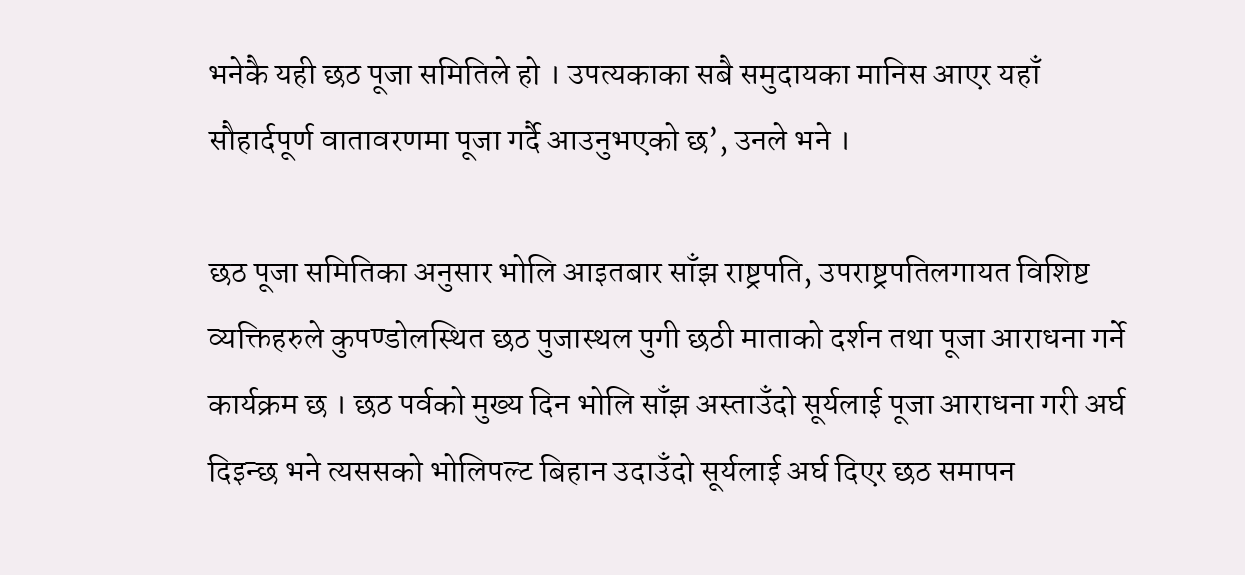भनेकै यही छठ पूजा समितिले हो । उपत्यकाका सबै समुदायका मानिस आएर यहाँ सौहार्दपूर्ण वातावरणमा पूजा गर्दै आउनुभएको छ’, उनले भने ।

छठ पूजा समितिका अनुसार भोलि आइतबार साँझ राष्ट्रपति, उपराष्ट्रपतिलगायत विशिष्ट व्यक्तिहरुले कुपण्डोलस्थित छठ पुजास्थल पुगी छठी माताको दर्शन तथा पूजा आराधना गर्ने कार्यक्रम छ । छठ पर्वको मुख्य दिन भोलि साँझ अस्ताउँदो सूर्यलाई पूजा आराधना गरी अर्घ दिइन्छ भने त्यससको भोलिपल्ट बिहान उदाउँदो सूर्यलाई अर्घ दिएर छठ समापन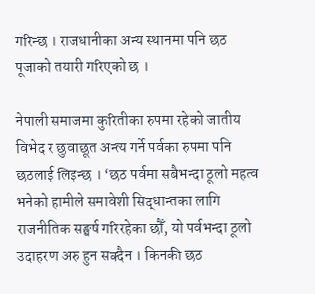गरिन्छ । राजधानीका अन्य स्थानमा पनि छठ पूजाको तयारी गरिएको छ ।

नेपाली समाजमा कुरितीका रुपमा रहेको जातीय विभेद र छुवाछूत अन्त्य गर्ने पर्वका रुपमा पनि छठलाई लिइन्छ । ‘छठ पर्वमा सबैभन्दा ठूलो महत्व भनेको हामीले समावेशी सिद्धान्तका लागि राजनीतिक सङ्घर्ष गरिरहेका छौँ, यो पर्वभन्दा ठूलो उदाहरण अरु हुन सक्दैन । किनकी छठ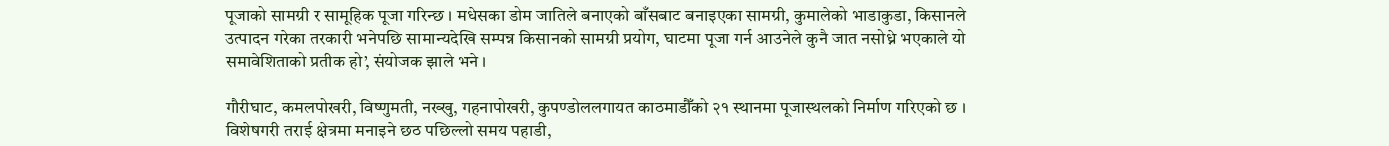पूजाको सामग्री र सामूहिक पूजा गरिन्छ । मधेसका डोम जातिले बनाएको बाँसबाट बनाइएका सामग्री, कुमालेको भाडाकुडा, किसानले उत्पादन गरेका तरकारी भनेपछि सामान्यदेखि सम्पन्न किसानको सामग्री प्रयोग, घाटमा पूजा गर्न आउनेले कुनै जात नसोध्ने भएकाले यो समावेशिताको प्रतीक हो’, संयोजक झाले भने ।

गौरीघाट, कमलपोखरी, विष्णुमती, नख्खु, गहनापोखरी, कुपण्डोललगायत काठमाडौँको २१ स्थानमा पूजास्थलको निर्माण गरिएको छ । विशेषगरी तराई क्षेत्रमा मनाइने छठ पछिल्लो समय पहाडी,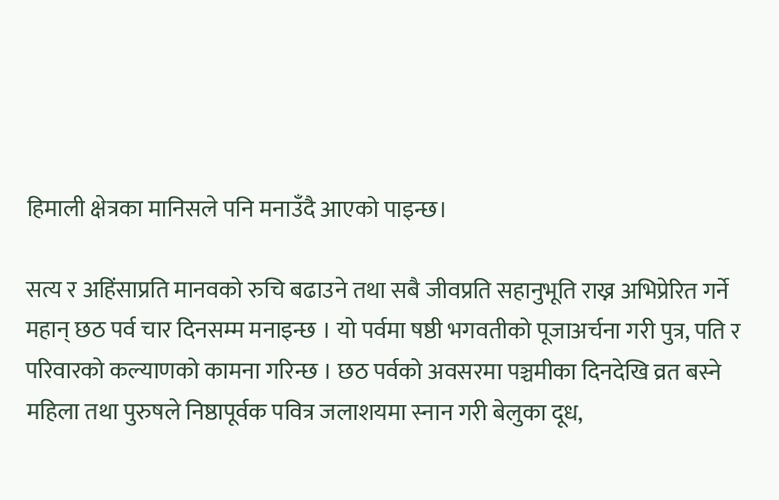हिमाली क्षेत्रका मानिसले पनि मनाउँदै आएको पाइन्छ।

सत्य र अहिंसाप्रति मानवको रुचि बढाउने तथा सबै जीवप्रति सहानुभूति राख्न अभिप्रेरित गर्ने महान् छठ पर्व चार दिनसम्म मनाइन्छ । यो पर्वमा षष्ठी भगवतीको पूजाअर्चना गरी पुत्र, पति र परिवारको कल्याणको कामना गरिन्छ । छठ पर्वको अवसरमा पञ्चमीका दिनदेखि व्रत बस्ने महिला तथा पुरुषले निष्ठापूर्वक पवित्र जलाशयमा स्नान गरी बेलुका दूध,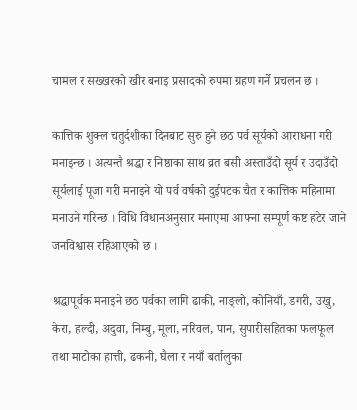चामल र सख्खरको खीर बनाइ प्रसादको रुपमा ग्रहण गर्ने प्रचलन छ ।

कात्तिक शुक्ल चतुर्दशीका दिनबाट सुरु हुने छठ पर्व सूर्यको आराधना गरी मनाइन्छ । अत्यन्तै श्रद्धा र निष्ठाका साथ व्रत बसी अस्ताउँदो सूर्य र उदाउँदो सूर्यलाई पूजा गरी मनाइने यो पर्व वर्षको दुईपटक चैत र कात्तिक महिनामा मनाउने गरिन्छ । विधि विधानअनुसार मनाएमा आफ्ना सम्पूर्ण कष्ट हटेर जाने जनविश्वास रहिआएको छ ।

श्रद्धापूर्वक मनाइने छठ पर्वका लागि ढाकी, नाङ्लो, कोनियाँ, डगरी, उखु, केरा, हल्दी, अदुवा, निम्बु, मूला, नरिवल, पान, सुपारीसहितका फलफूल तथा माटोका हात्ती, ढकनी, घैला र नयाँ बर्तालुका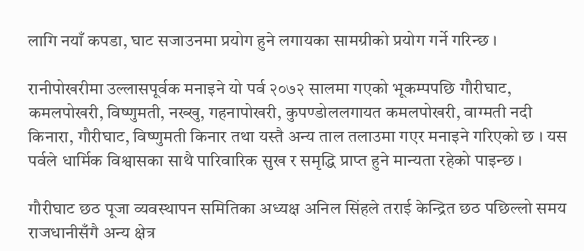लागि नयाँ कपडा, घाट सजाउनमा प्रयोग हुने लगायका सामग्रीको प्रयोग गर्ने गरिन्छ ।

रानीपोखरीमा उल्लासपूर्वक मनाइने यो पर्व २०७२ सालमा गएको भूकम्पपछि गौरीघाट, कमलपोखरी, विष्णुमती, नख्खु, गहनापोखरी, कुपण्डोललगायत कमलपोखरी, वाग्मती नदी किनारा, गौरीघाट, विष्णुमती किनार तथा यस्तै अन्य ताल तलाउमा गएर मनाइने गरिएको छ । यस पर्वले धार्मिक विश्वासका साथै पारिवारिक सुख र समृद्धि प्राप्त हुने मान्यता रहेको पाइन्छ ।

गौरीघाट छठ पूजा व्यवस्थापन समितिका अध्यक्ष अनिल सिंहले तराई केन्द्रित छठ पछिल्लो समय राजधानीसँगै अन्य क्षेत्र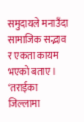समुदायले मनाउँदा सामाजिक सद्भाव र एकता कायम भएको बताए । ‘तराईका जिल्लामा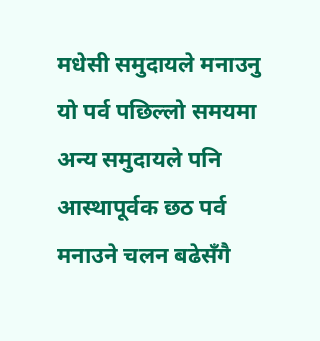मधेसी समुदायले मनाउनु यो पर्व पछिल्लो समयमा अन्य समुदायले पनि आस्थापूर्वक छठ पर्व मनाउने चलन बढेसँगै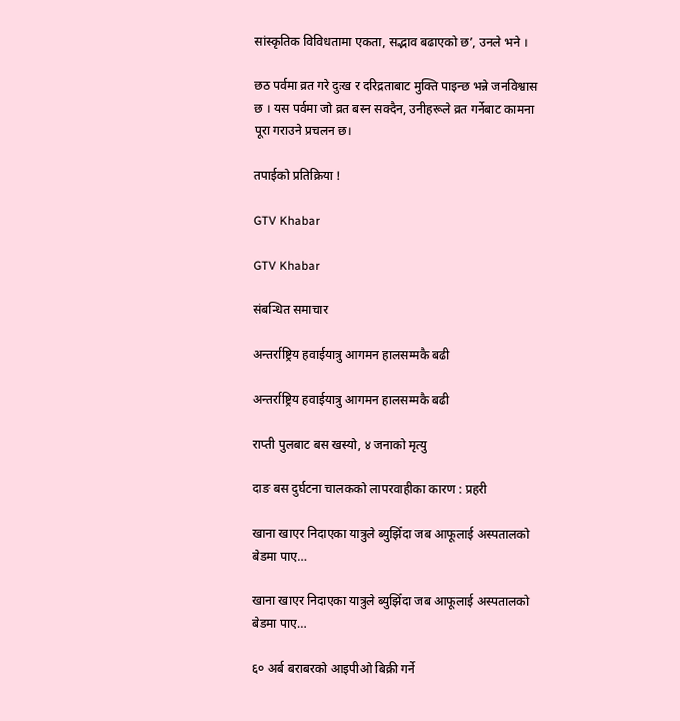सांस्कृतिक विविधतामा एकता, सद्भाव बढाएको छ’, उनले भने ।

छठ पर्वमा व्रत गरे दुःख र दरिद्रताबाट मुक्ति पाइन्छ भन्ने जनविश्वास छ । यस पर्वमा जो व्रत बस्न सक्दैन, उनीहरूले व्रत गर्नेबाट कामना पूरा गराउने प्रचलन छ।

तपाईको प्रतिक्रिया !

GTV Khabar

GTV Khabar

संबन्धित समाचार

अन्तर्राष्ट्रिय हवाईयात्रु आगमन हालसम्मकै बढी

अन्तर्राष्ट्रिय हवाईयात्रु आगमन हालसम्मकै बढी

राप्ती पुलबाट बस खस्यो, ४ जनाको मृत्यु

दाङ बस दुर्घटना चालकको लापरवाहीका कारण : प्रहरी

खाना खाएर निदाएका यात्रुले ब्युझिँदा जब आफूलाई अस्पतालको बेडमा पाए…

खाना खाएर निदाएका यात्रुले ब्युझिँदा जब आफूलाई अस्पतालको बेडमा पाए…

६० अर्ब बराबरको आइपीओ बिक्री गर्ने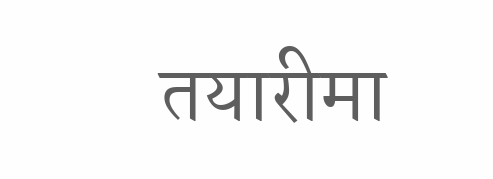तयारीमा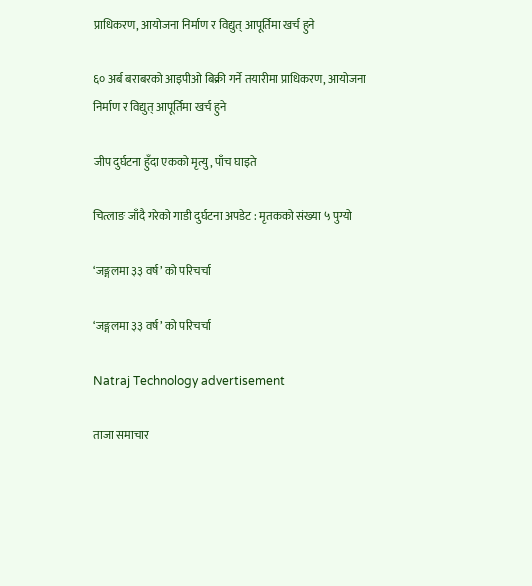प्राधिकरण, आयोजना निर्माण र विद्युत् आपूर्तिमा खर्च हुने

६० अर्ब बराबरको आइपीओ बिक्री गर्ने तयारीमा प्राधिकरण, आयोजना निर्माण र विद्युत् आपूर्तिमा खर्च हुने

जीप दुर्घटना हुँदा एकको मृत्यु, पाँच घाइते

चित्लाङ जाँदै गरेको गाडी दुर्घटना अपडेट : मृतकको संख्या ५ पुग्यो

‘जङ्गलमा ३३ वर्ष’ को परिचर्चा

‘जङ्गलमा ३३ वर्ष’ को परिचर्चा

Natraj Technology advertisement

ताजा समाचार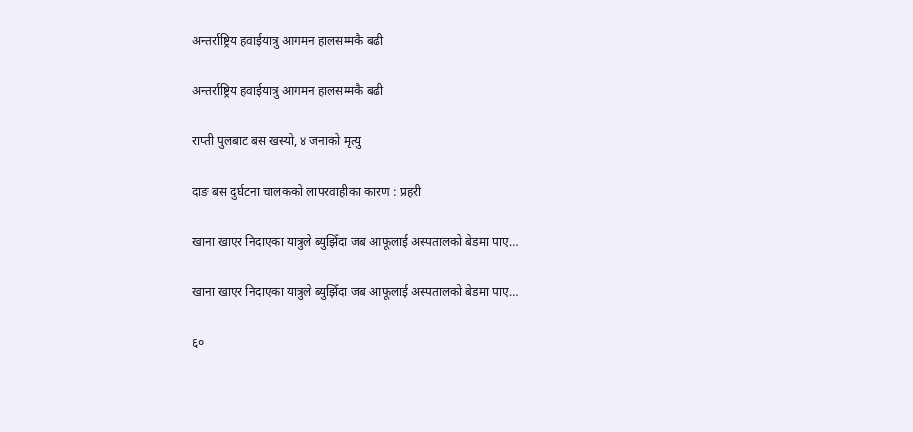अन्तर्राष्ट्रिय हवाईयात्रु आगमन हालसम्मकै बढी

अन्तर्राष्ट्रिय हवाईयात्रु आगमन हालसम्मकै बढी

राप्ती पुलबाट बस खस्यो, ४ जनाको मृत्यु

दाङ बस दुर्घटना चालकको लापरवाहीका कारण : प्रहरी

खाना खाएर निदाएका यात्रुले ब्युझिँदा जब आफूलाई अस्पतालको बेडमा पाए…

खाना खाएर निदाएका यात्रुले ब्युझिँदा जब आफूलाई अस्पतालको बेडमा पाए…

६०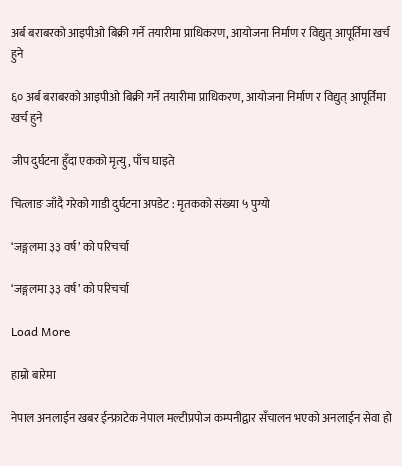अर्ब बराबरको आइपीओ बिक्री गर्ने तयारीमा प्राधिकरण, आयोजना निर्माण र विद्युत् आपूर्तिमा खर्च हुने

६० अर्ब बराबरको आइपीओ बिक्री गर्ने तयारीमा प्राधिकरण, आयोजना निर्माण र विद्युत् आपूर्तिमा खर्च हुने

जीप दुर्घटना हुँदा एकको मृत्यु, पाँच घाइते

चित्लाङ जाँदै गरेको गाडी दुर्घटना अपडेट : मृतकको संख्या ५ पुग्यो

‘जङ्गलमा ३३ वर्ष’ को परिचर्चा

‘जङ्गलमा ३३ वर्ष’ को परिचर्चा

Load More

हाम्रो बारेमा

नेपाल अनलाईन खबर ईन्फ्राटेक नेपाल मल्टीप्रपोज कम्पनीद्वार सँचालन भएको अनलाईन सेवा हो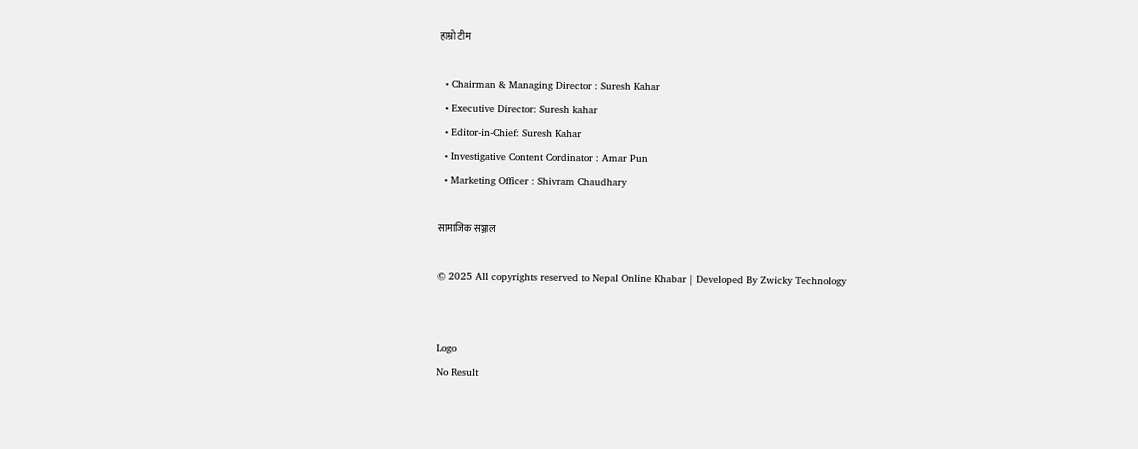हाम्रो टीम

  • Chairman & Managing Director : Suresh Kahar
  • Executive Director: Suresh kahar
  • Editor-in-Chief: Suresh Kahar
  • Investigative Content Cordinator : Amar Pun
  • Marketing Officer : Shivram Chaudhary

सामाजिक सञ्जाल

© 2025 All copyrights reserved to Nepal Online Khabar | Developed By Zwicky Technology


Logo
No Result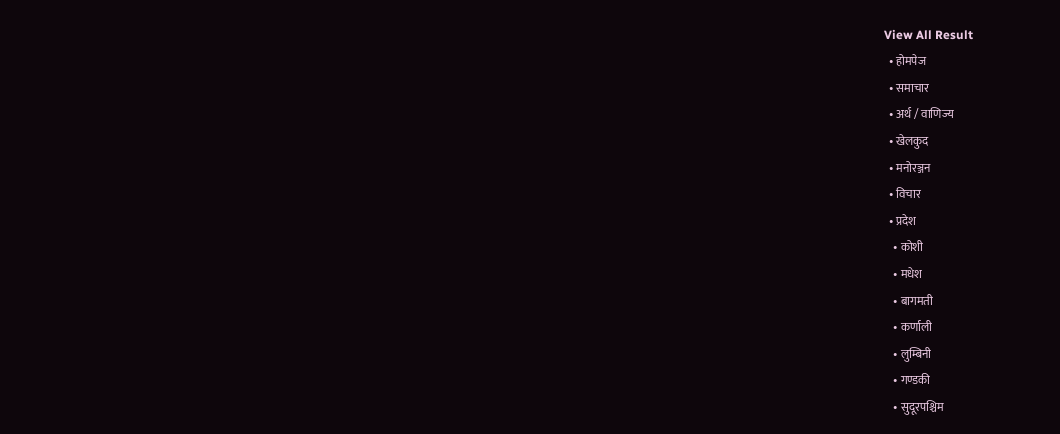View All Result
  • होमपेज
  • समाचार
  • अर्थ / वाणिज्य
  • खेलकुद
  • मनोरञ्जन
  • विचार
  • प्रदेश
    • कोशी
    • मधेश
    • बागमती
    • कर्णाली
    • लुम्बिनी
    • गण्डकी
    • सुदूरपश्चिम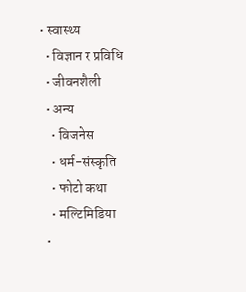• स्वास्थ्य
  • विज्ञान र प्रविधि
  • जीवनशैली
  • अन्य
    • विजनेस
    • धर्म-संस्कृति
    • फोटो कथा
    • मल्टिमिडिया
  •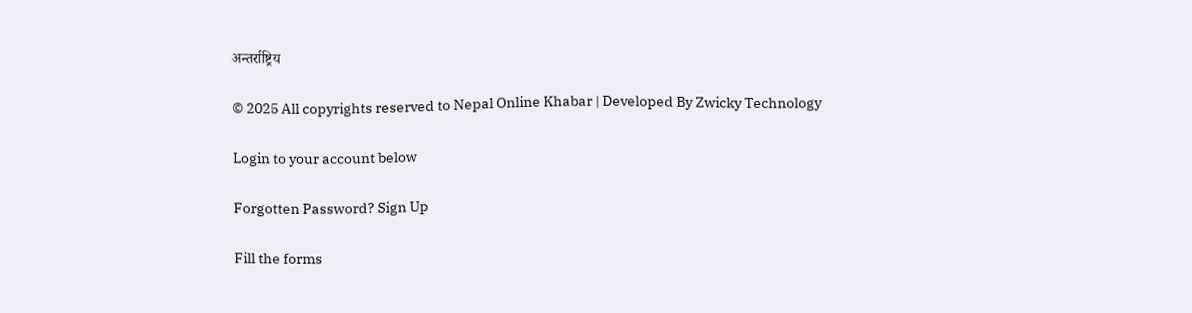अन्तर्राष्ट्रिय

© 2025 All copyrights reserved to Nepal Online Khabar | Developed By Zwicky Technology

Login to your account below

Forgotten Password? Sign Up

Fill the forms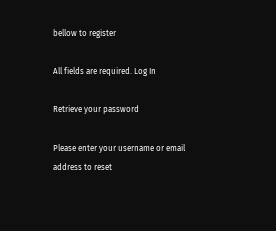bellow to register

All fields are required. Log In

Retrieve your password

Please enter your username or email address to reset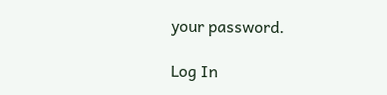your password.

Log In